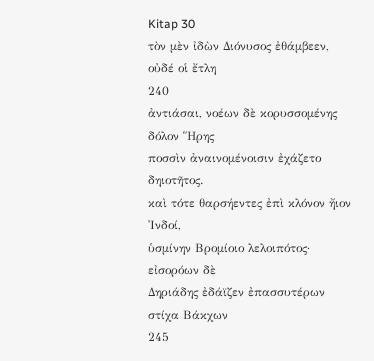Kitap 30
τὸν μὲν ἰδὼν Διόνυσος ἐθάμβεεν, οὐδέ οἱ ἔτλη
240
ἀντιάσαι, νοέων δὲ κορυσσομένης δόλον Ἥρης
ποσσὶν ἀναινομένοισιν ἐχάζετο δηιοτῆτος.
καὶ τότε θαρσήεντες ἐπὶ κλόνον ἤιον Ἰνδοί,
ὑσμίνην Βρομίοιο λελοιπότος· εἰσορόων δὲ
Δηριάδης ἐδάϊζεν ἐπασσυτέρων στίχα Βάκχων
245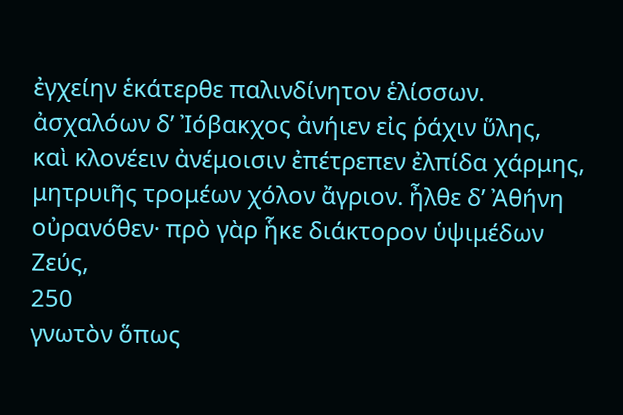ἐγχείην ἑκάτερθε παλινδίνητον ἑλίσσων.
ἀσχαλόων δʼ Ἰόβακχος ἀνήιεν εἰς ῥάχιν ὕλης,
καὶ κλονέειν ἀνέμοισιν ἐπέτρεπεν ἐλπίδα χάρμης,
μητρυιῆς τρομέων χόλον ἄγριον. ἦλθε δʼ Ἀθήνη
οὐρανόθεν· πρὸ γὰρ ἧκε διάκτορον ὑψιμέδων Ζεύς,
250
γνωτὸν ὅπως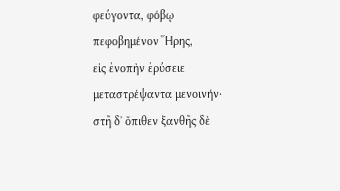φεύγοντα, φόβῳ πεφοβημένον Ἥρης,
εἰς ἐνοπὴν ἐρύσειε μεταστρέψαντα μενοινήν·
στῆ δʼ ὄπιθεν ξανθῆς δὲ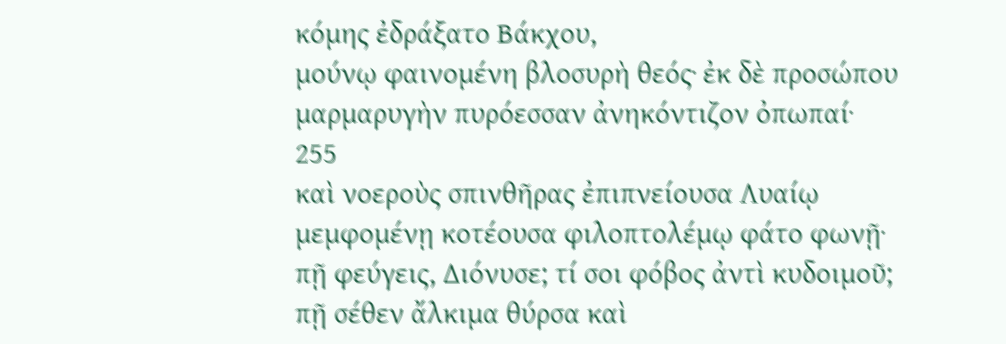κόμης ἐδράξατο Βάκχου,
μούνῳ φαινομένη βλοσυρὴ θεός· ἐκ δὲ προσώπου
μαρμαρυγὴν πυρόεσσαν ἀνηκόντιζον ὀπωπαί·
255
καὶ νοεροὺς σπινθῆρας ἐπιπνείουσα Λυαίῳ
μεμφομένῃ κοτέουσα φιλοπτολέμῳ φάτο φωνῇ·
πῇ φεύγεις, Διόνυσε; τί σοι φόβος ἀντὶ κυδοιμοῦ;
πῇ σέθεν ἄλκιμα θύρσα καὶ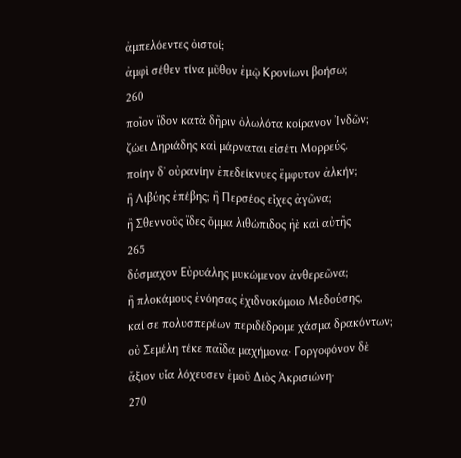ἀμπελόεντες ὀιστοί;
ἀμφὶ σέθεν τίνα μῦθον ἐμῷ Κρονίωνι βοήσω;
260
ποῖον ἴδον κατὰ δῆριν ὀλωλότα κοίρανον Ἰνδῶν;
ζώει Δηριάδης καὶ μάρναται εἰσέτι Μορρεύς.
ποίην δʼ οὐρανίην ἐπεδείκνυες ἔμφυτον ἀλκήν;
ἢ Λιβύης ἐπέβης; ἢ Περσέος εἶχες ἀγῶνα;
ἢ Σθεννοῦς ἴδες ὄμμα λιθώπιδος ἠὲ καὶ αὐτῆς
265
δύσμαχον Εὐρυάλης μυκώμενον ἀνθερεῶνα;
ἢ πλοκάμους ἐνόησας ἐχιδνοκόμοιο Μεδούσης,
καί σε πολυσπερέων περιδέδρομε χάσμα δρακόντων;
οὐ Σεμέλη τέκε παῖδα μαχήμονα· Γοργοφόνον δὲ
ἄξιον υἷα λόχευσεν ἐμοῦ Διὸς Ἀκρισιώνη·
270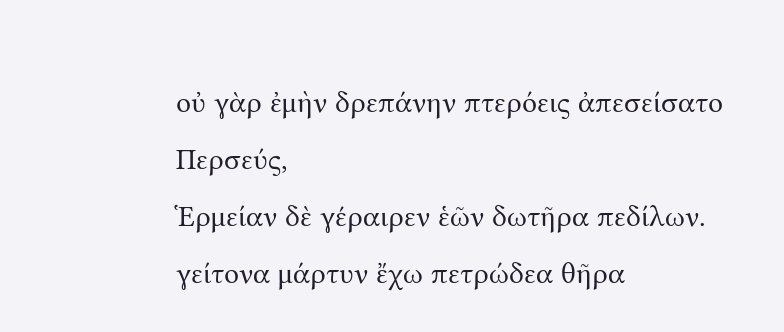οὐ γὰρ ἐμὴν δρεπάνην πτερόεις ἀπεσείσατο Περσεύς,
Ἑρμείαν δὲ γέραιρεν ἑῶν δωτῆρα πεδίλων.
γείτονα μάρτυν ἔχω πετρώδεα θῆρα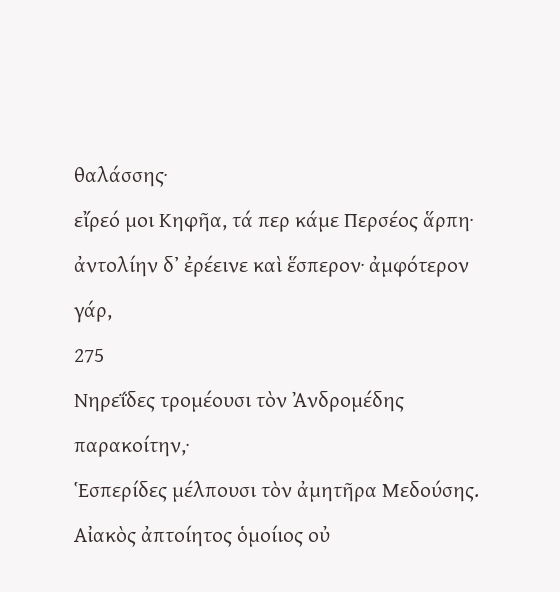θαλάσσης·
εἴρεό μοι Κηφῆα, τά περ κάμε Περσέος ἅρπη·
ἀντολίην δʼ ἐρέεινε καὶ ἕσπερον· ἀμφότερον γάρ,
275
Νηρεΐδες τρομέουσι τὸν Ἀνδρομέδης παρακοίτην,·
Ἑσπερίδες μέλπουσι τὸν ἀμητῆρα Μεδούσης.
Αἰακὸς ἀπτοίητος ὁμοίιος οὐ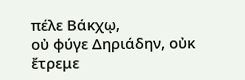πέλε Βάκχῳ,
οὐ φύγε Δηριάδην, οὐκ ἔτρεμε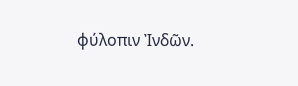φύλοπιν Ἰνδῶν.